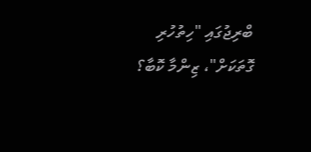ބްރިޖުގައި "ހިތުހުރި ގޮތަކަށް"، ޒިންމާ ކޮބާ؟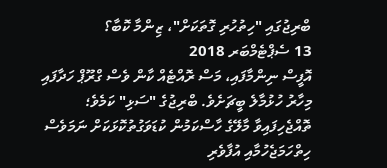ބްރިޖުގައި "ހިތުހުރި ގޮތަކަށް"، ޒިންމާ ކޮބާ؟
13 ސެޕްޓެމްބަރ 2018
އޮފީސް ނިންމާފައި، މަސް ރޮއްޓެއް ކާން ވެސް ގްރޫޕް ހަދާފައި މިހާރު ހުޅުމާލެ ބީޗަށެވެ. ބްރިޖުގެ "ސަޅި" ކަމެވެ؛ ތޮއްޖެހިފައިވާ މާލޭގެ ހާސްކަމުން ކުޑަވަގުތުކޮޅަކަށް ނަމަވެސް ހިތްހަމަޖެހުމާއި އުފާވެރި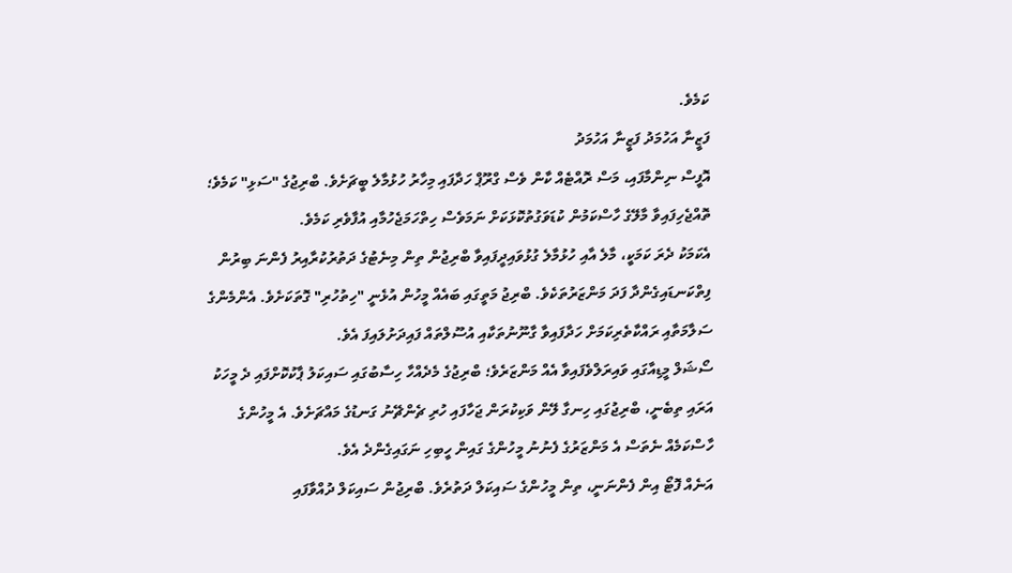ކަމެވެ.
ފަޒީނާ އަހުމަދު ފަޒީނާ އަހުމަދު
އޮފީސް ނިންމާފައި، މަސް ރޮއްޓެއް ކާން ވެސް ގްރޫޕް ހަދާފައި މިހާރު ހުޅުމާލެ ބީޗަށެވެ. ބްރިޖުގެ "ސަޅި" ކަމެވެ؛ ތޮއްޖެހިފައިވާ މާލޭގެ ހާސްކަމުން ކުޑަވަގުތުކޮޅަކަށް ނަމަވެސް ހިތްހަމަޖެހުމާއި އުފާވެރި ކަމެވެ.
އެކަމަކު ދެރަ ކަމަކީ، މާލެ އާއި ހުޅުމާލެ ގުޅުވައިދީފައިވާ ބްރިޖުން ތިން މިނެޓުގެ ދަތުރުކުރާއިރު ފެންނަ ބިރުން ފިތްކަނޑައިގެންދާ ފަދަ މަންޒަރުތަކެވެ. ބްރިޖު މަތީގައި ބައެއް މީހުން އުޅެނީ "ހިތުހުރި" ގޮތަކަށެވެ. އެންމެންގެ ސަލާމަތާއި ރައްކާތެރިކަމަށް ހަދާފައިވާ ގާނޫނުތަކާއި އުސޫލްތައް ފައިދަށުލައިފަ އެވެ.
ސޯޝަލް މީޑިއާގައި ވައިރަލްވެފައިވާ އެއް މަންޒަރެވެ؛ ބްރިޖުގެ މެދެއްހާ ހިސާބުގައި ސައިކަލު ޕާކުކޮށްފައި ދެ މީހަކު އަރައި ތިބެނީ، ބްރިޖުގައި ހިނގާ ލޭން ވަކިކުރަން ޖަހާފައި ހުރި ޗެންޗޭނު ގަނޑުގެ މައްޗަށެވެ. އެ މީހުންގެ ހާސްކަމެއް ނެތަސް އެ މަންޒަރުގެ ފެނުނު މީހުންގެ ގައިން ހީބިހި ނަގައިގެންދެ އެވެ.
އަނެއް ފޮޓޯ އިން ފެންނަނީ، ތިން މީހުންގެ ސައިކަލް ދަތުރެވެ. ބްރިޖުން ސައިކަލް ދުއްވާފައި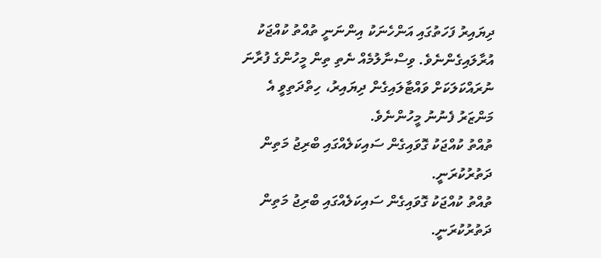ދިޔައިރު ފަހަތުގައި އަންހެނަކު އިންނަނީ ތުއްތު ކުއްޖަކު އުރާލައިގެންނެވެ. ވިސްނާލުމެއް ނެތި ތިން މީހުންގެ ފުރާނަ ނުރައްކަލަކަށް ވައްޓާލައިގެން ދިޔައިރު، ހިތްދަތިވީ އެ މަންޒަރު ފެނުނު މީހުންނެވެ.
ތުއްތު ކުއްޖަކު ގޮވައިގެން ސައިކަލެއްގައި ބްރިޖު މަތިން ދަތުރުކުރަނީ.
ތުއްތު ކުއްޖަކު ގޮވައިގެން ސައިކަލެއްގައި ބްރިޖު މަތިން ދަތުރުކުރަނީ.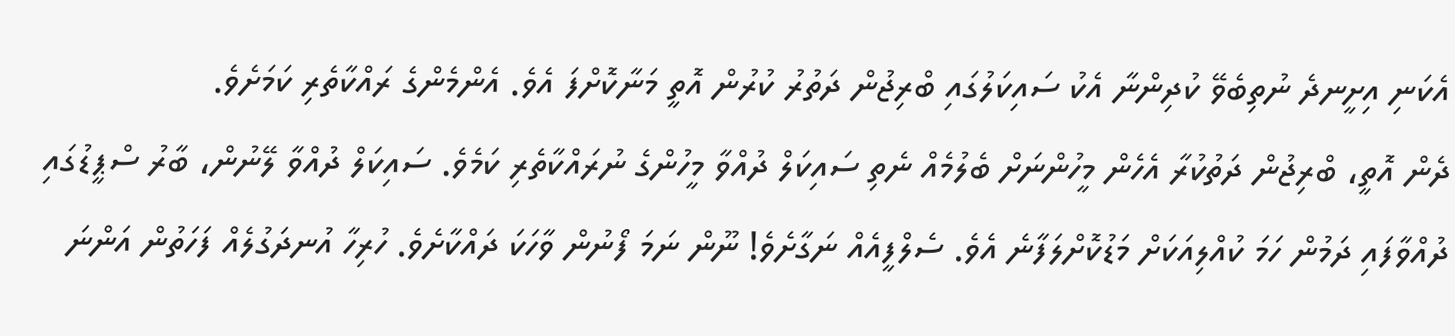އެކަނި އިށީނދެ ނުތިބެވޭ ކުދިންނާ އެކު ސައިކަލުގައި ބްރިޖުން ދަތުރު ކުރުން އޮތީ މަނާކޮށްފަ އެވެ. އެންމެންގެ ރައްކާތެރި ކަމަށެވެ.
ދެން އޮތީ، ބްރިޖުން ދަތުކުރާ އެހެން މީހުންނަށް ބެލުމެއް ނެތި ސައިކަލް ދުއްވާ މީހުންގެ ނުރައްކާތެރި ކަމެވެ. ސައިކަލް ދުއްވާ ލޭނުން، ބާރު ސްޕީޑުގައި ދުއްވާފައި ދަމުން ހަމަ ކުއްލިއަކަށް މަޑުކޮށްލަފާނެ އެވެ. ސެލްފީއެއް ނަގާށެވެ! ނޫން ނަމަ ފޯނުން ވާހަކަ ދައްކާށެވެ. ހުރިހާ އުނދަގުލެއް ފަހަތުން އަންނަ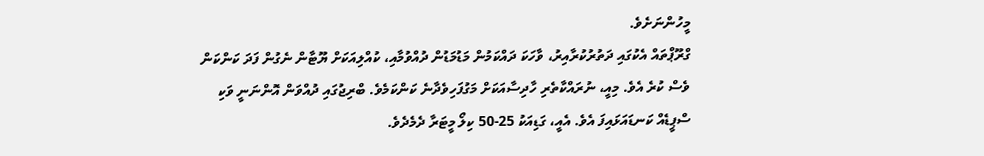މީހުންނަށެވެ.
ގްރޫޕްތައް އެކުގައި ދަތުރުކުރާއިރު، ވާހަކަ ދައްކަމުން މަޑުމަޑުން ދުއްވުމާއި، ކުއްލިއަކަށް ޔޫޓާން ނެގުން ފަދަ ކަންކަން ވެސް ކުރެ އެވެ. މިއީ، ނުރައްކާތެރި ހާދިސާއަކަށް މަގުފަހިވެދާނެ ކަންކަމެވެ. ބްރިޖުގައި ދުއްވަން އޮންނަނީ ވަކި ސްޕީޑެއް ކަނޑައަޅައިފަ އެވެ. އެއީ، ގަޑިއަކު 25-50 ކިލޯ މީޓަރާ ދެމެދެވެ.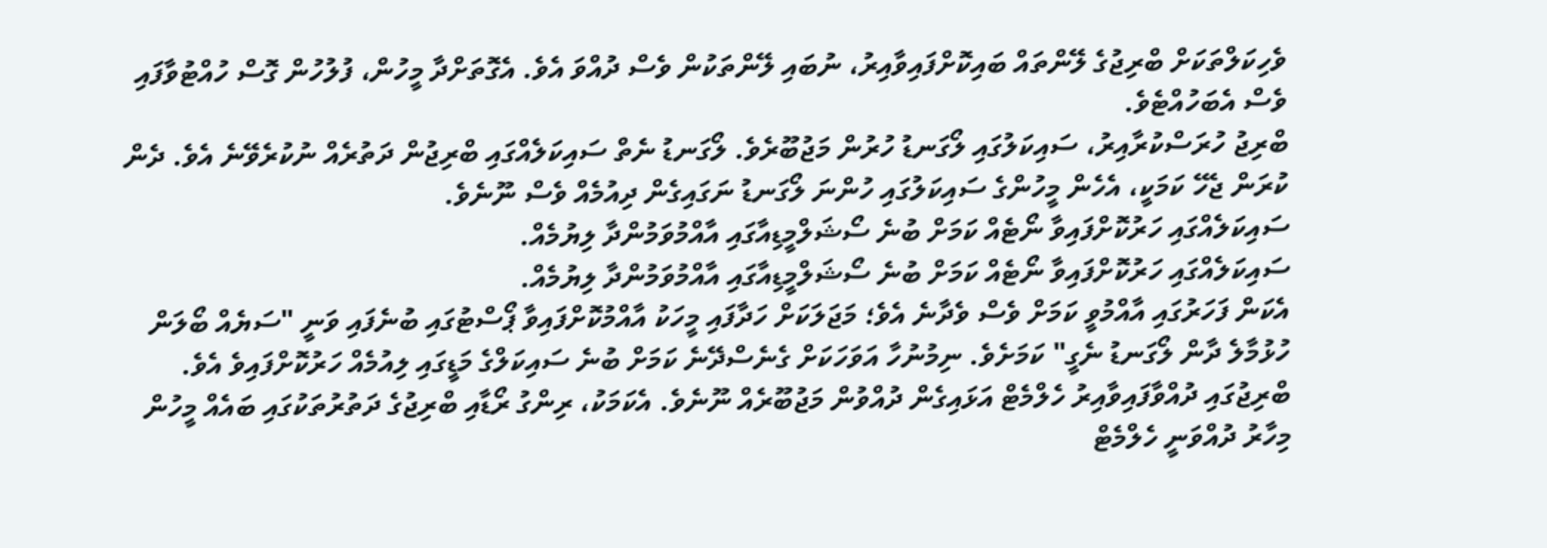ވެހިކަލްތަކަށް ބްރިޖުގެ ލޭންތައް ބައިކޮށްފައިވާއިރު، ނުބައި ލޭންތަކުން ވެސް ދުއްވަ އެވެ. އެގޮތަށްދާ މީހުން، ފުލުހުން ގޮސް ހުއްޓުވާފައި ވެސް އެބަހުއްޓެވެ.
ބްރިޖު ހުރަސްކުރާއިރު، ސައިކަލުގައި ލޯގަނޑު ހުރުން މަޖުބޫރެވެ. ލޯގަނޑު ނެތް ސައިކަލެއްގައި ބްރިޖުން ދަތުރެއް ނުކުރެވޭނެ އެވެ. ދެން ކުރަން ޖެހޭ ކަމަކީ، އެހެން މީހުންގެ ސައިކަލުގައި ހުންނަ ލޯގަނޑު ނަގައިގެން ދިއުމެއް ވެސް ނޫނެވެ.
ސައިކަލެއްގައި ހަރުކޮށްފައިވާ ނޯޓެއް ކަމަށް ބުނެ ސޯޝަލްމީޑިއާގައި އާއްމުވަމުންދާ ލިޔުމެއް.
ސައިކަލެއްގައި ހަރުކޮށްފައިވާ ނޯޓެއް ކަމަށް ބުނެ ސޯޝަލްމީޑިއާގައި އާއްމުވަމުންދާ ލިޔުމެއް.
އެކަން ފަހަރުގައި އާއްމުވީ ކަމަށް ވެސް ވެދާނެ އެވެ؛ މަޖަލަކަށް ހަދާފައި މީހަކު އާއްމުކޮށްފައިވާ ޕޯސްޓުގައި ބުނެފައި ވަނީ "ސަޔެއް ބޯލަން ހުޅުމާލެ ދާން ލޯގަނޑު ނެގީ" ކަމަށެވެ. ނިމުނުހާ އަވަހަކަށް ގެނެސްދޭނެ ކަމަށް ބުނެ ސައިކަލްގެ މަޑީގައި ލިއުމެއް ހަރުކޮށްފައިވެ އެވެ.
ބްރިޖުގައި ދުއްވާފައިވާއިރު ހެލްމެޓް އަޅައިގެން ދުއްވުން މަޖުބޫރެއް ނޫނެވެ. އެކަމަކު، ރިންގު ރޯޑާއި ބްރިޖުގެ ދަތުރުތަކުގައި ބައެއް މީހުން މިހާރު ދުއްވަނީ ހެލްމެޓް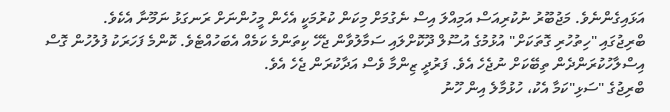އަޅައިގެންނެވެ. މަޖުބޫރު ނުކުރިއަސް އަމިއްލަ އިސް ނެގުމަށް މިކަން ކުރުމަކީ އެހެން މީހުންނަށް ރަނގަޅު ނަމޫނާ އެކެވެ.
ބްރިޖުގައި "ހިތުހުރި ގޮތަކަށް" އުޅުމުގެ އުސޫލް ދޫކޮށްލައި ސަމާލުވާން ޖެހޭ ކިތަންމެ ކަމެއް އެބަހުއްޓެވެ. ކޮންމެ ފަހަރަކު ފުލުހުން ގޮސް އިސްލާހުކުރަންދެން ތިބޭކަށް ނުޖެހެ އެވެ. ފަރުދީ ޒިންމާ ވެސް އަދާކުރަން ޖެހެ އެވެ.
ބްރިޖުގެ "ސަޅި"ކަމާ އެކު، ހުޅުމާލެ އިން ހޫނު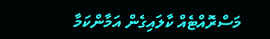މަސްރޮއްޓެއް ކާލައިގެން އަމާންކަމާ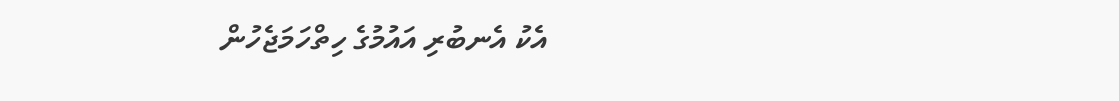އެކު އެނބުރި އައުމުގެ ހިތްހަމަޖެހުން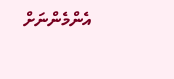އެންމެންނަށް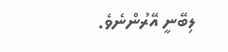ލިބޭނީ އޭރުންނެވެ.